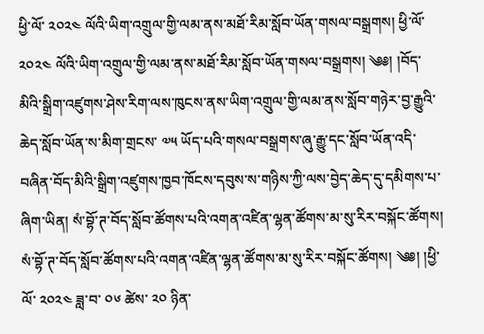ཕྱི་ལོ་ ༢༠༢༤ ལོའི་ཡིག་འགྲུལ་གྱི་ལམ་ནས་མཐོ་རིམ་སློབ་ཡོན་གསལ་བསྒྲགས། ཕྱི་ལོ་ ༢༠༢༤ ལོའི་ཡིག་འགྲུལ་གྱི་ལམ་ནས་མཐོ་རིམ་སློབ་ཡོན་གསལ་བསྒྲགས། ༄༅། །བོད་མིའི་སྒྲིག་འཛུགས་ཤེས་རིག་ལས་ཁུངས་ནས་ཡིག་འགྲུལ་གྱི་ལམ་ནས་སློབ་གཉེར་བྱ་རྒྱུའི་ཆེད་སློབ་ཡོན་ས་མིག་གྲངས་ ༧༥ ཡོད་པའི་གསལ་བསྒྲགས་ཞུ་རྒྱུ་དང་སློབ་ཡོན་འདི་བཞིན་བོད་མིའི་སྒྲིག་འཛུགས་ཁྱབ་ཁོངས་དབུས་ས་གཉིས་ཀྱི་ལས་བྱེད་ཆེད་དུ་དམིགས་པ་ཞིག་ཡིན། སཾ་བྷོ་ཊ་བོད་སློབ་ཚོགས་པའི་འགན་འཛིན་ལྷན་ཚོགས་མ་སུ་རིར་བསྐོང་ཚོགས། སཾ་བྷོ་ཊ་བོད་སློབ་ཚོགས་པའི་འགན་འཛིན་ལྷན་ཚོགས་མ་སུ་རིར་བསྐོང་ཚོགས། ༄༅། །ཕྱི་ལོ་ ༢༠༢༤ ཟླ་བ་ ༠༦ ཚེས་ ༢༠ ཉིན་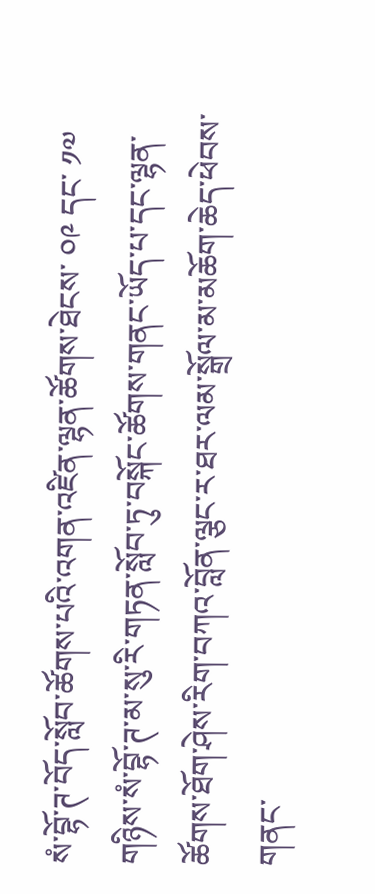སཾ་བྷོ་ཊ་བོད་སློབ་ཚོགས་པའི་འགན་འཛིན་ལྷན་ཚོགས་ཐེངས་ ༠༩ དང་ ༡༧ གཉིས་སཾ་བྷོ་ཊ་མ་སུ་རི་གཏན་སློབ་ཏུ་བསྐོང་ཚོགས་གནང་ཡོད་པ་དང་ལྷན་ཚོགས་ཐོག་ཤེས་རིག་བཀའ་བློན་ལྕང་ར་ཐར་ལམ་སྒྲོལ་མ་མཆོག་ཆེད་ཕེབས་གནང་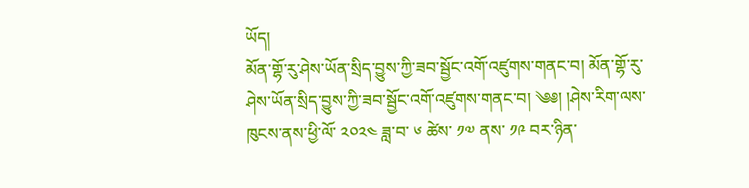ཡོད།
མོན་གྷོ་རུ་ཤེས་ཡོན་སྲིད་བྱུས་ཀྱི་ཟབ་སྦྱོང་འགོ་འཛུགས་གནང་བ། མོན་གྷོ་རུ་ཤེས་ཡོན་སྲིད་བྱུས་ཀྱི་ཟབ་སྦྱོང་འགོ་འཛུགས་གནང་བ། ༄༅། །ཤེས་རིག་ལས་ཁུངས་ནས་ཕྱི་ལོ་ ༢༠༢༤ ཟླ་བ་ ༦ ཚེས་ ༡༧ ནས་ ༡༩ བར་ཉིན་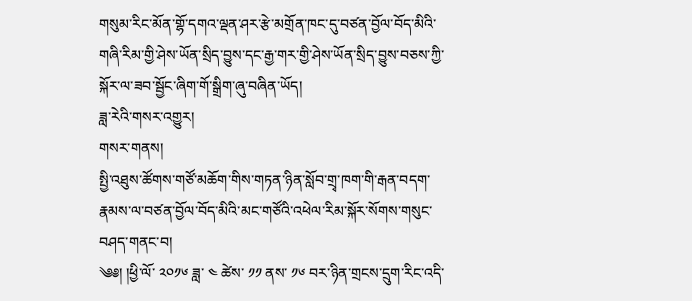གསུམ་རིང་མོན་གྷོ་དགའ་ལྡན་ཤར་རྩེ་མགྲོན་ཁང་དུ་བཙན་བྱོལ་བོད་མིའི་གཞི་རིམ་གྱི་ཤེས་ཡོན་སྲིད་བྱུས་དང་རྒྱ་གར་གྱི་ཤེས་ཡོན་སྲིད་བྱུས་བཅས་ཀྱི་སྐོར་ལ་ཟབ་སྦྱོང་ཞིག་གོ་སྒྲིག་ཞུ་བཞིན་ཡོད།
ཟླ་རེའི་གསར་འགྱུར།
གསར་གནས།
སྤྱི་འཐུས་ཚོགས་གཙོ་མཆོག་གིས་གཏན་ཉིན་སློབ་གྲྭ་ཁག་གི་རྒན་བདག་རྣམས་ལ་བཙན་བྱོལ་བོད་མིའི་མང་གཙོའི་འཕེལ་རིམ་སྐོར་སོགས་གསུང་བཤད་གནང་བ།
༄༅། །ཕྱི་ལོ་ ༢༠༡༦ ཟླ་ ༤ ཚེས་ ༡༡ ནས་ ༡༦ བར་ཉིན་གྲངས་དྲུག་རིང་འདི་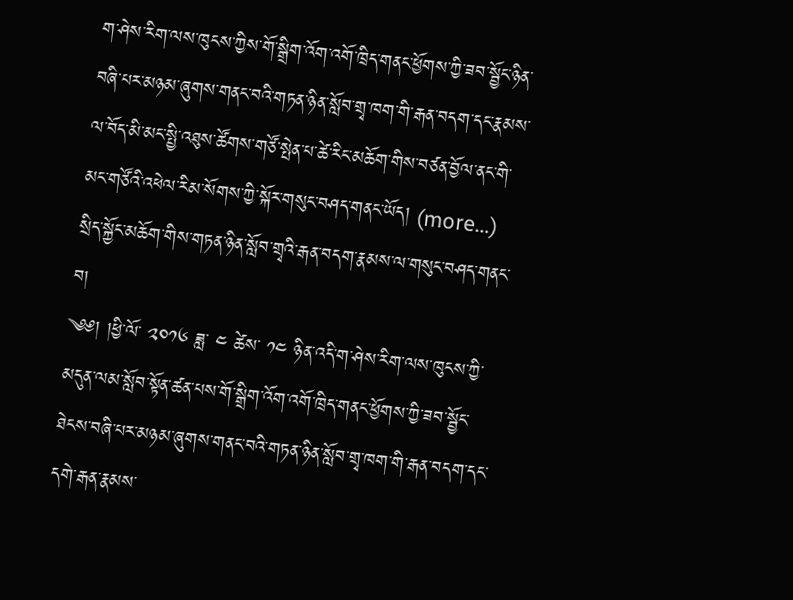ག་ཤེས་རིག་ལས་ཁུངས་ཀྱིས་གོ་སྒྲིག་འོག་འགོ་ཁྲིད་གནང་ཕྱོགས་ཀྱི་ཟབ་སྦྱོང་ཉིན་བཞི་པར་མཉམ་ཞུགས་གནང་བའི་གཏན་ཉིན་སློབ་གྲྭ་ཁག་གི་རྒན་བདག་དང་རྣམས་ལ་བོད་མི་མང་སྤྱི་འཐུས་ཚོགས་གཙོ་སྤེན་པ་ཚེ་རིང་མཆོག་གིས་བཙན་བྱོལ་ནང་གི་མང་གཙོའི་འཕེལ་རིམ་སོགས་ཀྱི་སྐོར་གསུང་བཤད་གནང་ཡོད། (more…)
སྲིད་སྐྱོང་མཆོག་གིས་གཏན་ཉིན་སློབ་གྲྭའི་རྒན་བདག་རྣམས་ལ་གསུང་བཤད་གནང་བ།
༄༅། །ཕྱི་ལོ་ ༢༠༡༦ ཟླ་ ༤ ཚེས་ ༡༤ ཉིན་འདི་ག་ཤེས་རིག་ལས་ཁུངས་ཀྱི་མདུན་ལམ་སློབ་སྟོན་ཚན་པས་གོ་སྒྲིག་འོག་འགོ་ཁྲིད་གནང་ཕྱོགས་ཀྱི་ཟབ་སྦྱོང་ཐེངས་བཞི་པར་མཉམ་ཞུགས་གནང་བའི་གཏན་ཉིན་སློབ་གྲྭ་ཁག་གི་རྒན་བདག་དང་དགེ་རྒན་རྣམས་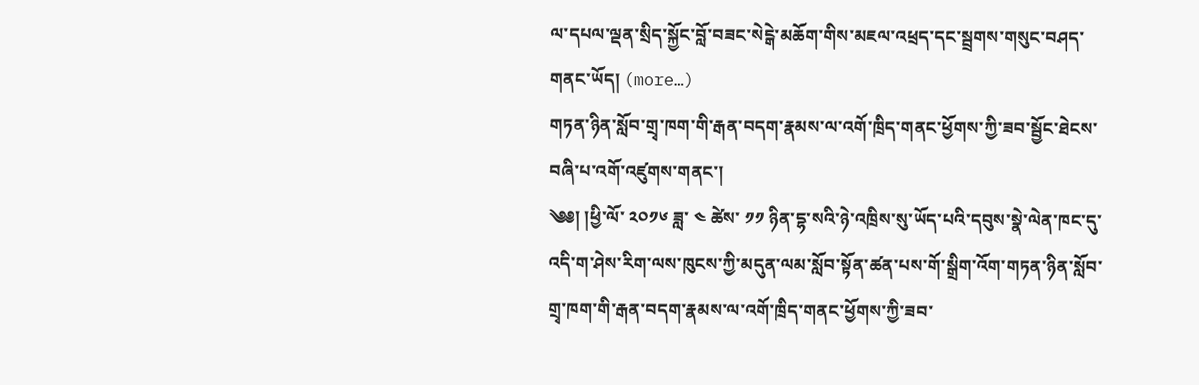ལ་དཔལ་ལྡན་སྲིད་སྐྱོང་བློ་བཟང་སེངྒེ་མཆོག་གིས་མཇལ་འཕྲད་དང་སྦྲགས་གསུང་བཤད་གནང་ཡོད། (more…)
གཏན་ཉིན་སློབ་གྲྭ་ཁག་གི་རྒན་བདག་རྣམས་ལ་འགོ་ཁྲིད་གནང་ཕྱོགས་ཀྱི་ཟབ་སྦྱོང་ཐེངས་བཞི་པ་འགོ་འཛུགས་གནང་།
༄༅། །ཕྱི་ལོ་ ༢༠༡༦ ཟླ་ ༤ ཚེས་ ༡༡ ཉིན་དྷ་སའི་ཉེ་འཁྲིས་སུ་ཡོད་པའི་དབུས་སྣེ་ལེན་ཁང་དུ་འདི་ག་ཤེས་རིག་ལས་ཁུངས་ཀྱི་མདུན་ལམ་སློབ་སྟོན་ཚན་པས་གོ་སྒྲིག་འོག་གཏན་ཉིན་སློབ་གྲྭ་ཁག་གི་རྒན་བདག་རྣམས་ལ་འགོ་ཁྲིད་གནང་ཕྱོགས་ཀྱི་ཟབ་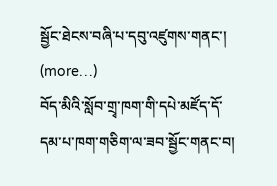སྦྱོང་ཐེངས་བཞི་པ་དབུ་འཛུགས་གནང་། (more…)
བོད་མིའི་སློབ་གྲྭ་ཁག་གི་དཔེ་མཛོད་དོ་དམ་པ་ཁག་གཅིག་ལ་ཟབ་སྦྱོང་གནང་བ།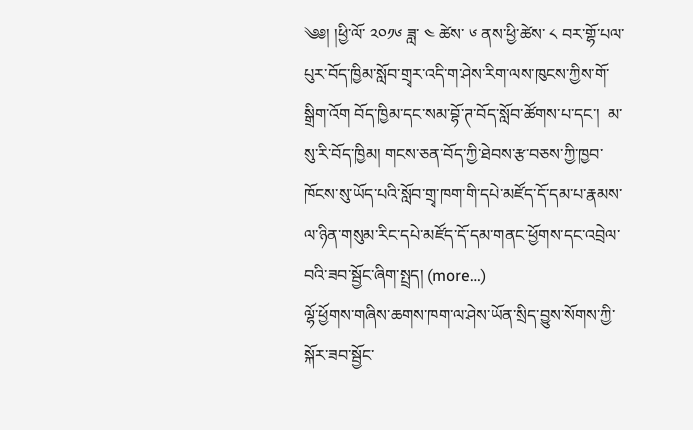༄༅། །ཕྱི་ལོ་ ༢༠༡༦ ཟླ་ ༤ ཚེས་ ༦ ནས་ཕྱི་ཚེས་ ༨ བར་གྷོ་པལ་པུར་བོད་ཁྱིམ་སློབ་གྲྭར་འདི་ག་ཤེས་རིག་ལས་ཁུངས་ཀྱིས་གོ་སྒྲིག་འོག བོད་ཁྱིམ་དང་སམ་བྷོ་ཊ་བོད་སློབ་ཚོགས་པ་དང་།  མ་སུ་རི་བོད་ཁྱིམ། གངས་ཅན་བོད་ཀྱི་ཐེབས་རྩ་བཅས་ཀྱི་ཁྱབ་ཁོངས་སུ་ཡོད་པའི་སློབ་གྲྭ་ཁག་གི་དཔེ་མཛོད་དོ་དམ་པ་རྣམས་ལ་ཉིན་གསུམ་རིང་དཔེ་མཛོད་དོ་དམ་གནང་ཕྱོགས་དང་འབྲེལ་བའི་ཟབ་སྦྱོང་ཞིག་སྤྲད། (more…)
ལྷོ་ཕྱོགས་གཞིས་ཆགས་ཁག་ལ་ཤེས་ཡོན་སྲིད་བྱུས་སོགས་ཀྱི་སྐོར་ཟབ་སྦྱོང་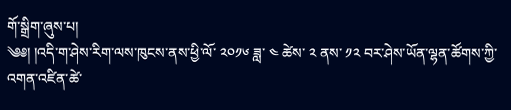གོ་སྒྲིག་ཞུས་པ།
༄༅། །འདི་ག་ཤེས་རིག་ལས་ཁུངས་ནས་ཕྱི་ལོ་ ༢༠༡༦ ཟླ་ ༤ ཚེས་ ༢ ནས་ ༡༢ བར་ཤེས་ཡོན་ལྷན་ཚོགས་ཀྱི་འགན་འཛིན་ཚེ་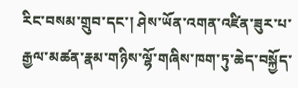རིང་བསམ་གྲུབ་དང་། ཤེས་ཡོན་འགན་འཛིན་ཟུར་པ་རྒྱལ་མཚན་རྣམ་གཉིས་ལྷོ་གཞིས་ཁག་ཏུ་ཆེད་བསྐྱོད་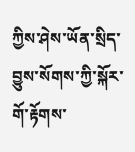ཀྱིས་ཤེས་ཡོན་སྲིད་བྱུས་སོགས་ཀྱི་སྐོར་གོ་རྟོགས་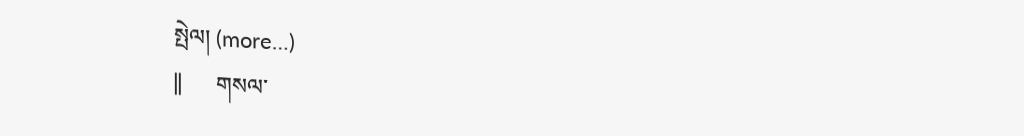སྤེལ། (more…)
||      གསལ་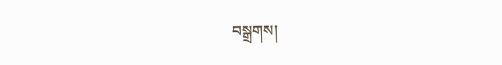བསྒྲགས།